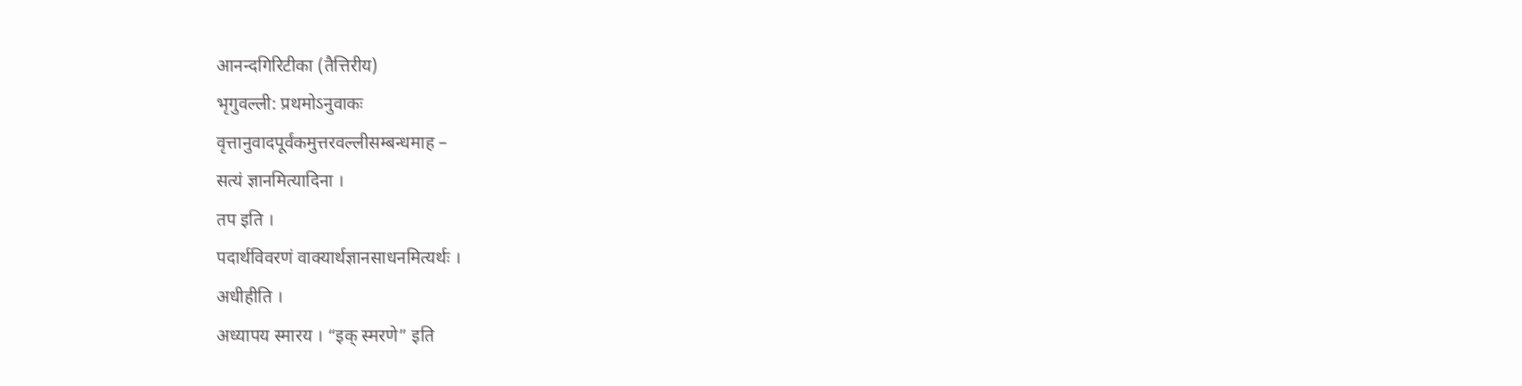आनन्दगिरिटीका (तैत्तिरीय)
भृगुवल्ली: प्रथमोऽनुवाकः
वृत्तानुवादपूर्वंकमुत्तरवल्लीसम्बन्धमाह –
सत्यं ज्ञानमित्यादिना ।
तप इति ।
पदार्थविवरणं वाक्यार्थज्ञानसाधनमित्यर्थः ।
अधीहीति ।
अध्यापय स्मारय । “इक् स्मरणे” इति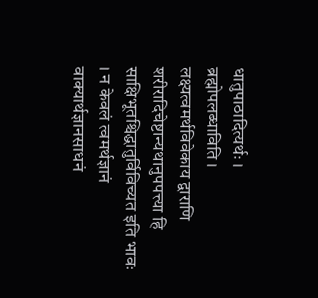धातुपाठादित्यर्थः ।
ब्रह्मोपलब्धाविति ।
लक्ष्यत्वमर्थविवेकाय द्वाराणि शरीरादिचेष्टान्यथानुपपत्त्या हि साक्षिभूतश्चिद्धातुर्विविच्यत इति भावः । न केवलं त्वमर्थज्ञानं वाक्यार्थज्ञानसाधनं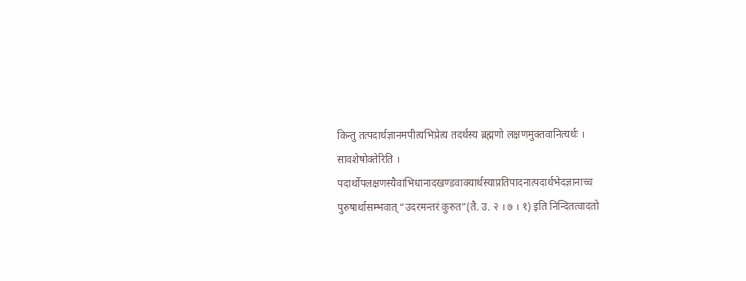किन्तु तत्पदार्थज्ञानमपीत्यभिप्रेत्य तदर्थस्य ब्रह्मणो लक्षणमुक्तवानित्यर्थः ।
सावशेषोक्तेरिति ।
पदार्थोपलक्षणस्यैवाभिधानादखण्डवाक्यार्थस्याप्रतिपादनात्पदार्थभेदज्ञानाच्च पुरुषार्थासम्भवात् “उदरमन्तरं कुरुत”(तै. उ. २ । ७ । १) इति निन्दितत्वादतो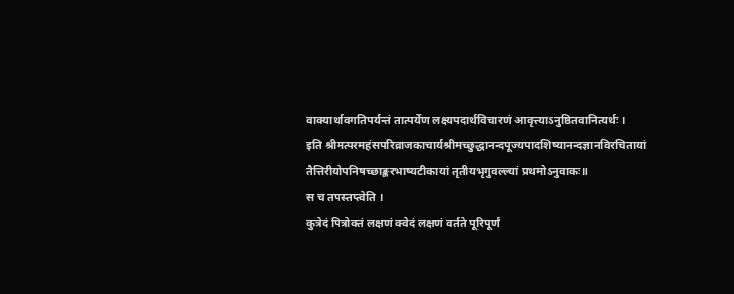वाक्यार्थावगतिपर्यन्तं तात्पर्येण लक्ष्यपदार्थविचारणं आवृत्त्याऽनुष्ठितवानित्यर्थः ।
इति श्रीमत्परमहंसपरिव्राजकाचार्यश्रीमच्छुद्धानन्दपूज्यपादशिष्यानन्दज्ञानविरचितायां तैत्तिरीयोपनिषच्छाङ्करभाष्यटीकायां तृतीयभृगुवल्ल्यां प्रथमोऽनुवाकः॥
स च तपस्तप्त्वेति ।
कुत्रेदं पित्रोक्तं लक्षणं क्वेदं लक्षणं वर्तते पूरिपूर्णं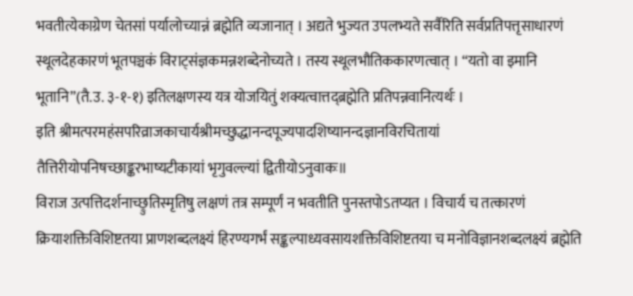भवतीत्येकाग्रेण चेतसां पर्यालोच्यान्नं ब्रह्मेति व्यजानात् । अद्यते भुज्यत उपलभ्यते सर्वैरिति सर्वप्रतिपत्तृसाधारणं स्थूलदेहकारणं भूतपञ्चकं विराट्संज्ञकमन्नशब्देनोच्यते । तस्य स्थूलभौतिककारणत्वात् । “यतो वा इमानि भूतानि”(तै.उ. ३-१-१) इतिलक्षणस्य यत्र योजयितुं शक्यत्वात्तद्ब्रह्मेति प्रतिपन्नवानित्यर्थः ।
इति श्रीमत्परमहंसपरिव्राजकाचार्यश्रीमच्छुद्धानन्दपूज्यपादशिष्यानन्दज्ञानविरचितायां तैत्तिरीयोपनिषच्छाङ्करभाष्यटीकायां भृगुवल्ल्यां द्वितीयोऽनुवाकः॥
विराज उत्पत्तिदर्शनाच्छ्रुतिस्मृतिषु लक्षणं तत्र सम्पूर्णं न भवतीति पुनस्तपोऽतप्यत । विचार्य च तत्कारणं क्रियाशक्तिविशिष्टतया प्राणशब्दलक्ष्यं हिरण्यगर्भं सङ्कल्पाध्यवसायशक्तिविशिष्टतया च मनोविज्ञानशब्दलक्ष्यं ब्रह्मेति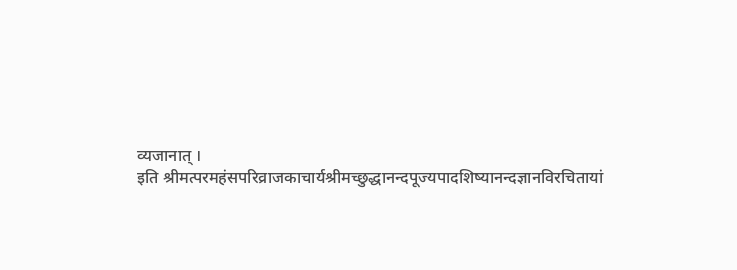व्यजानात् ।
इति श्रीमत्परमहंसपरिव्राजकाचार्यश्रीमच्छुद्धानन्दपूज्यपादशिष्यानन्दज्ञानविरचितायां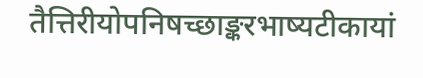तैत्तिरीयोपनिषच्छाङ्करभाष्यटीकायां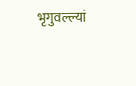भृगुवल्ल्यां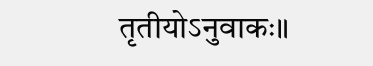तृतीयोऽनुवाकः॥